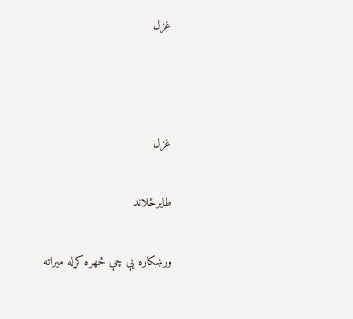غزل ‌



غزل ‌

طایرځلاند

ورښکاره یې چې څهره کړله میراته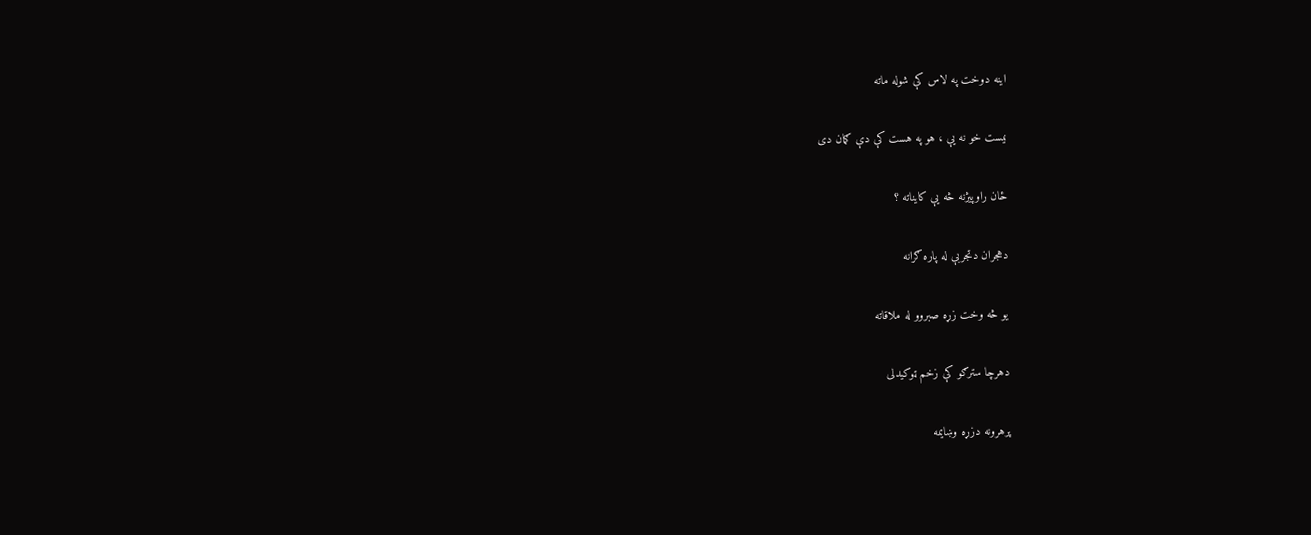اینه دوخت په لاس کې شوله ماته

نیست خو نه یې ، هو په هست کې دې ګمان دی

ځان راوپیژنه څه یې کایناته ؟

دهجران دتجربې له پاره ګرانه

یو څه وخت زړه صبروو له ملاقاته

دهرچا سترګو کې زخم ټوکیدلی

پرهرونه دزړه وښایمه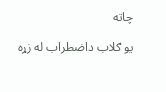چاته

یو ګلاب داضطراب له زړه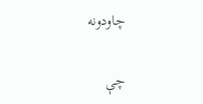چاودونه

چې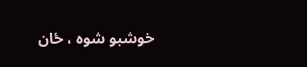خوشبو شوه ، ځان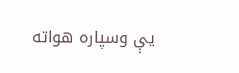یې وسپاره هواته